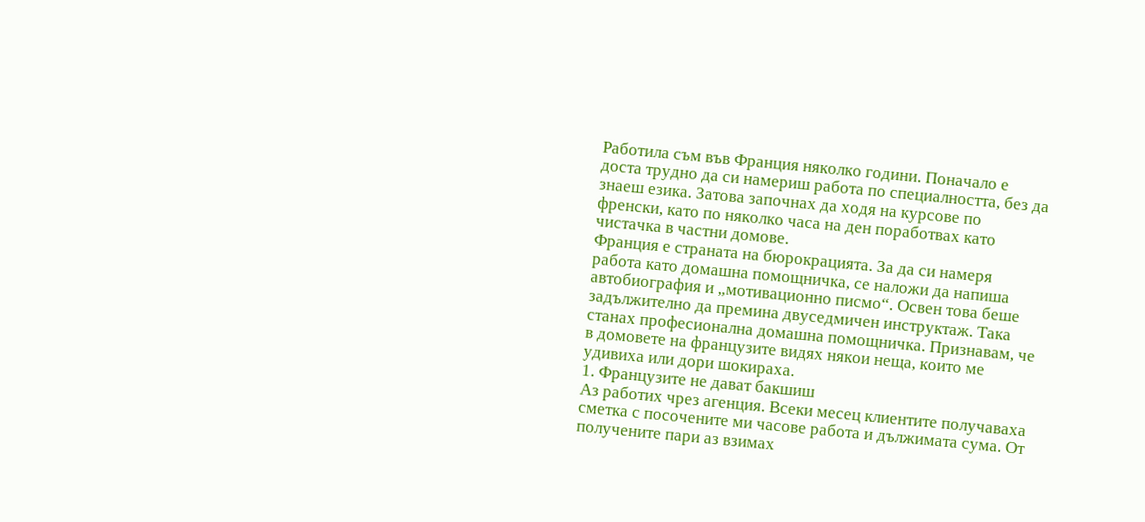Работила съм във Франция няколко години. Поначало е доста трудно да си намериш работа по специалността, без да знаеш езика. Затова започнах да ходя на курсове по френски, като по няколко часа на ден поработвах като чистачка в частни домове.
Франция е страната на бюрокрацията. За да си намеря работа като домашна помощничка, се наложи да напиша автобиография и „мотивационно писмо“. Освен това беше задължително да премина двуседмичен инструктаж. Така станах професионална домашна помощничка. Признавам, че в домовете на французите видях някои неща, които ме удивиха или дори шокираха.
1. Французите не дават бакшиш
Аз работих чрез агенция. Всеки месец клиентите получаваха сметка с посочените ми часове работа и дължимата сума. От получените пари аз взимах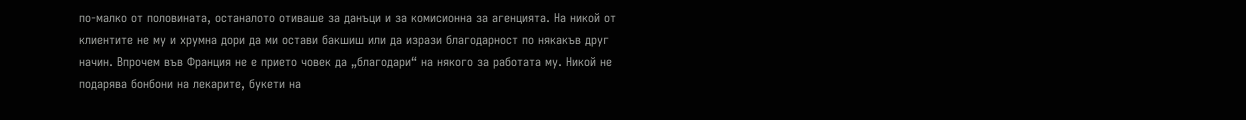по-малко от половината, останалото отиваше за данъци и за комисионна за агенцията. На никой от клиентите не му и хрумна дори да ми остави бакшиш или да изрази благодарност по някакъв друг начин. Впрочем във Франция не е прието човек да „благодари“ на някого за работата му. Никой не подарява бонбони на лекарите, букети на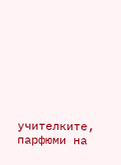учителките, парфюми на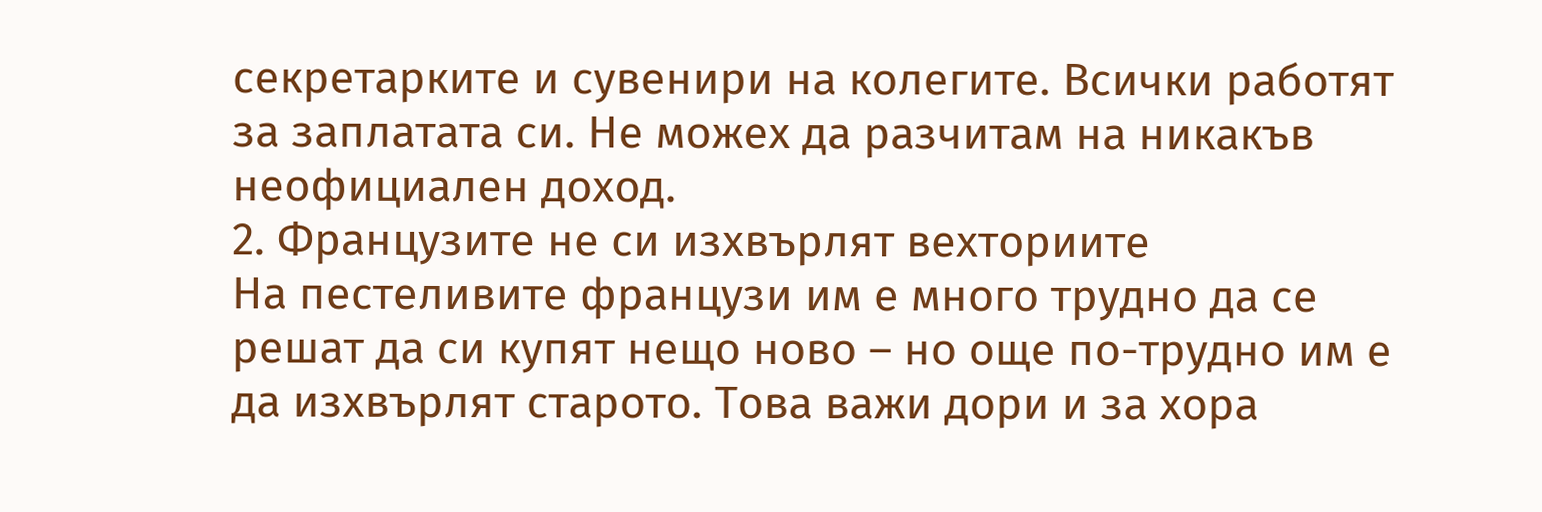секретарките и сувенири на колегите. Всички работят за заплатата си. Не можех да разчитам на никакъв неофициален доход.
2. Французите не си изхвърлят вехториите
На пестеливите французи им е много трудно да се решат да си купят нещо ново – но още по-трудно им е да изхвърлят старото. Това важи дори и за хора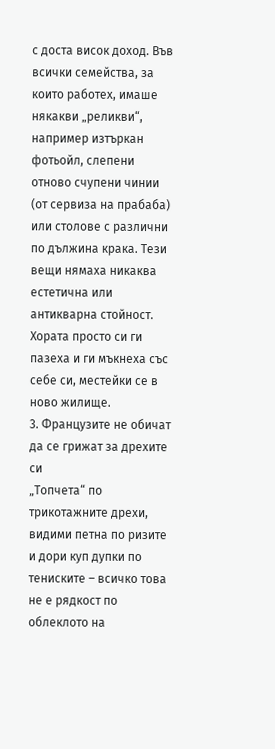с доста висок доход. Във всички семейства, за които работех, имаше някакви „реликви“, например изтъркан фотьойл, слепени отново счупени чинии (от сервиза на прабаба) или столове с различни по дължина крака. Тези вещи нямаха никаква естетична или антикварна стойност. Хората просто си ги пазеха и ги мъкнеха със себе си, местейки се в ново жилище.
3. Французите не обичат да се грижат за дрехите си
„Топчета“ по трикотажните дрехи, видими петна по ризите и дори куп дупки по тениските – всичко това не е рядкост по облеклото на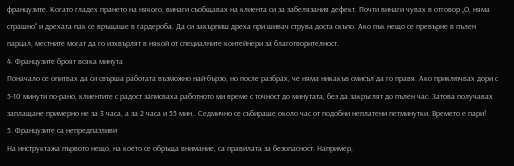французите. Когато гладех прането на някого, винаги съобщавах на клиента си за забелязания дефект. Почти винаги чувах в отговор „О, няма страшно“ и дрехата пак се връщаше в гардероба. Да си закърпиш дреха при шивач струва доста скъпо. Ако пък нещо се превърне в пълен парцал, местните могат да го изхвърлят в някой от специалните контейнери за благотворителност.
4. Французите броят всяка минута
Поначало се опитвах да си свърша работата възможно най-бързо, но после разбрах, че няма никакъв смисъл да го правя. Ако приключвах дори с 5-10 минути по-рано, клиентите с радост записваха работното ми време с точност до минутата, без да закръглят до пълен час. Затова получавах заплащане примерно не за 3 часа, а за 2 часа и 55 мин.. Седмично се събираше около час от подобни неплатени петминутки. Времето е пари!
5. Французите са непредпазливи
На инструктажа първото нещо, на което се обръща внимание, са правилата за безопасност. Например,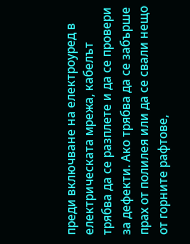преди включване на електроуред в електрическата мрежа, кабелът трябва да се разплете и да се провери за дефекти. Ако трябва да се забърше прах от полилея или да се свали нещо от горните рафтове,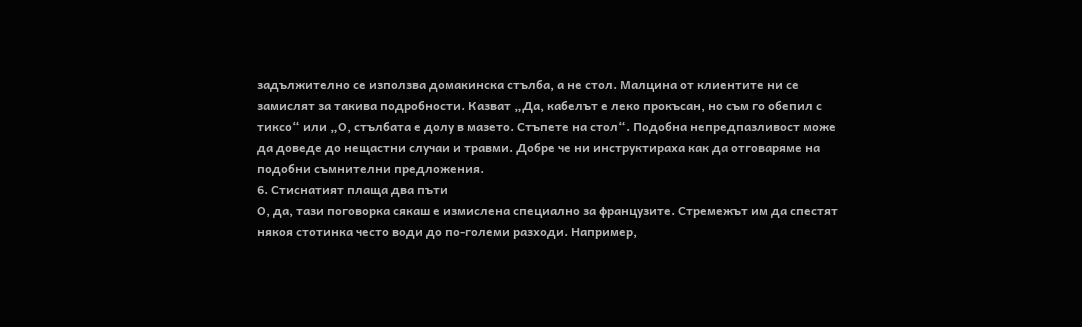задължително се използва домакинска стълба, а не стол. Малцина от клиентите ни се замислят за такива подробности. Казват „Да, кабелът е леко прокъсан, но съм го обепил с тиксо“ или „О, стълбата е долу в мазето. Стъпете на стол“. Подобна непредпазливост може да доведе до нещастни случаи и травми. Добре че ни инструктираха как да отговаряме на подобни съмнителни предложения.
6. Стиснатият плаща два пъти
О, да, тази поговорка сякаш е измислена специално за французите. Стремежът им да спестят някоя стотинка често води до по-големи разходи. Например,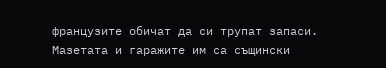французите обичат да си трупат запаси. Мазетата и гаражите им са същински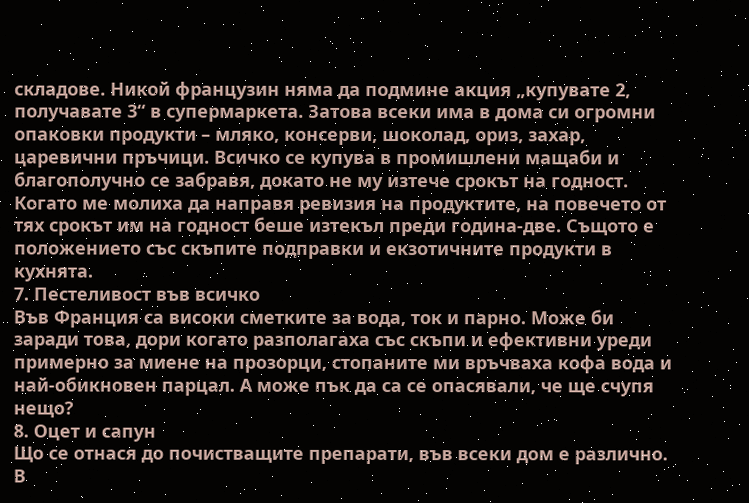складове. Никой французин няма да подмине акция „купувате 2, получавате 3“ в супермаркета. Затова всеки има в дома си огромни опаковки продукти – мляко, консерви, шоколад, ориз, захар, царевични пръчици. Всичко се купува в промишлени мащаби и благополучно се забравя, докато не му изтече срокът на годност. Когато ме молиха да направя ревизия на продуктите, на повечето от тях срокът им на годност беше изтекъл преди година-две. Същото е положението със скъпите подправки и екзотичните продукти в кухнята.
7. Пестеливост във всичко
Във Франция са високи сметките за вода, ток и парно. Може би заради това, дори когато разполагаха със скъпи и ефективни уреди примерно за миене на прозорци, стопаните ми връчваха кофа вода и най-обикновен парцал. А може пък да са се опасявали, че ще счупя нещо?
8. Оцет и сапун
Що се отнася до почистващите препарати, във всеки дом е различно. В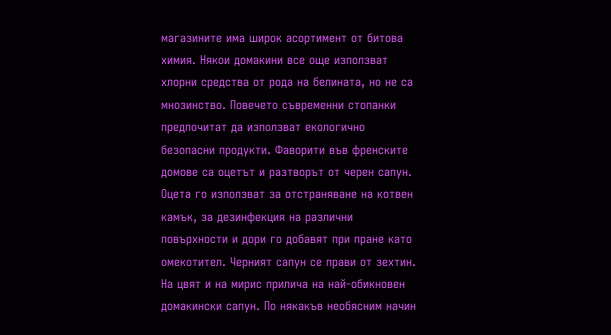магазините има широк асортимент от битова химия. Някои домакини все още използват хлорни средства от рода на белината, но не са мнозинство. Повечето съвременни стопанки предпочитат да използват екологично безопасни продукти. Фаворити във френските домове са оцетът и разтворът от черен сапун. Оцета го използват за отстраняване на котвен камък, за дезинфекция на различни повърхности и дори го добавят при пране като омекотител. Черният сапун се прави от зехтин. На цвят и на мирис прилича на най-обикновен домакински сапун. По някакъв необясним начин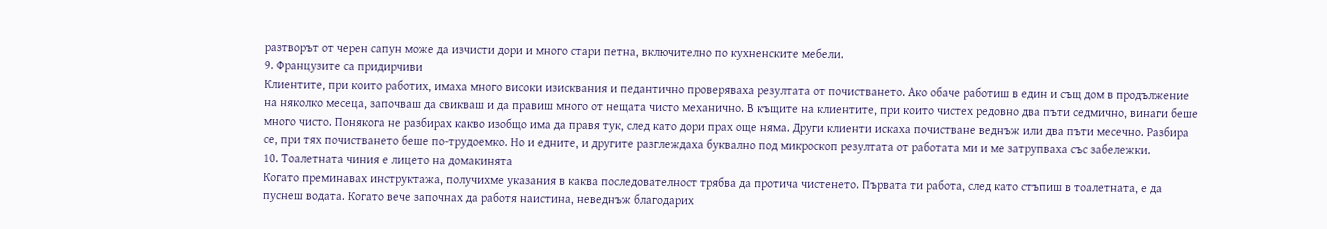разтворът от черен сапун може да изчисти дори и много стари петна, включително по кухненските мебели.
9. Французите са придирчиви
Клиентите, при които работих, имаха много високи изисквания и педантично проверяваха резултата от почистването. Ако обаче работиш в един и същ дом в продължение на няколко месеца, започваш да свикваш и да правиш много от нещата чисто механично. В къщите на клиентите, при които чистех редовно два пъти седмично, винаги беше много чисто. Понякога не разбирах какво изобщо има да правя тук, след като дори прах още няма. Други клиенти искаха почистване веднъж или два пъти месечно. Разбира се, при тях почистването беше по-трудоемко. Но и едните, и другите разглеждаха буквално под микроскоп резултата от работата ми и ме затрупваха със забележки.
10. Тоалетната чиния е лицето на домакинята
Когато преминавах инструктажа, получихме указания в каква последователност трябва да протича чистенето. Първата ти работа, след като стъпиш в тоалетната, е да пуснеш водата. Когато вече започнах да работя наистина, неведнъж благодарих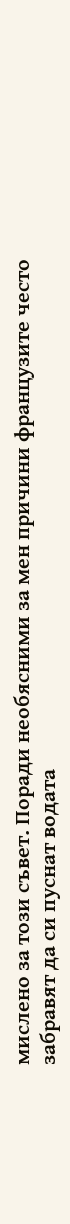мислено за този съвет. Поради необясними за мен причини французите често забравят да си пуснат водата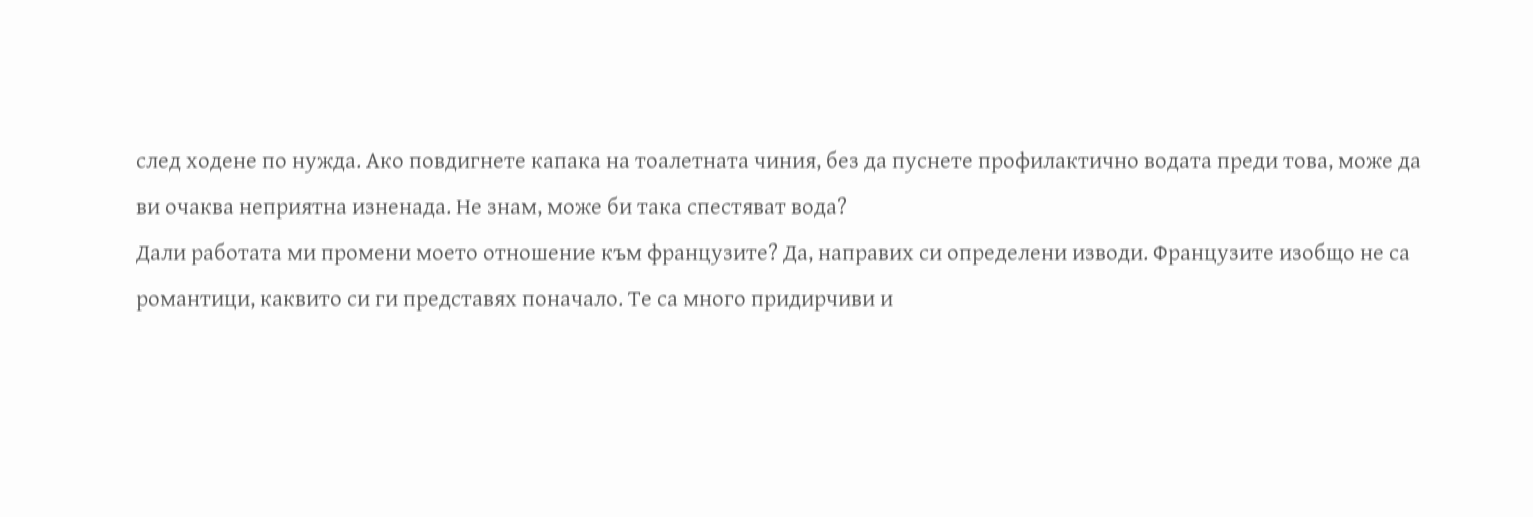след ходене по нужда. Ако повдигнете капака на тоалетната чиния, без да пуснете профилактично водата преди това, може да ви очаква неприятна изненада. Не знам, може би така спестяват вода?
Дали работата ми промени моето отношение към французите? Да, направих си определени изводи. Французите изобщо не са романтици, каквито си ги представях поначало. Те са много придирчиви и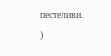пестеливи.
)